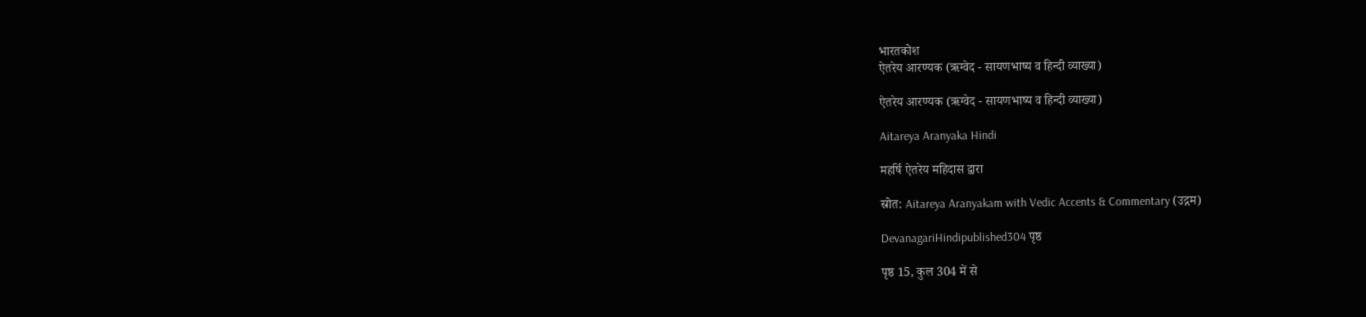भारतकोश
ऐतरेय आरण्यक (ऋग्वेद - सायणभाष्य व हिन्दी व्याख्या)

ऐतरेय आरण्यक (ऋग्वेद - सायणभाष्य व हिन्दी व्याख्या)

Aitareya Aranyaka Hindi

महर्षि ऐतरेय महिदास द्वारा

स्रोत: Aitareya Aranyakam with Vedic Accents & Commentary (उद्गम)

DevanagariHindipublished304 पृष्ठ

पृष्ठ 15, कुल 304 में से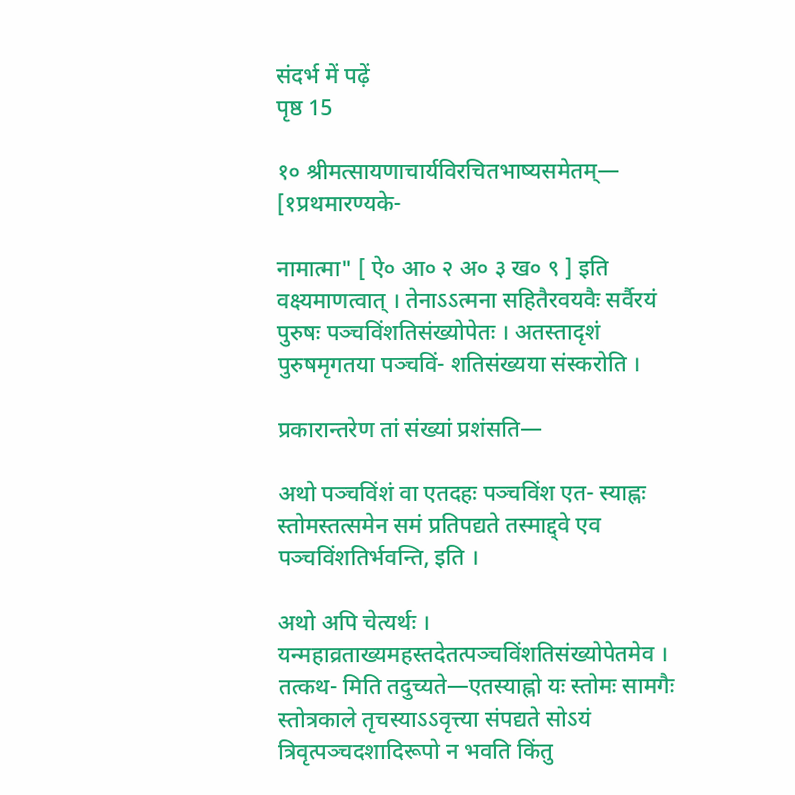संदर्भ में पढ़ें
पृष्ठ 15

१० श्रीमत्सायणाचार्यविरचितभाष्यसमेतम्— [१प्रथमारण्यके-

नामात्मा" [ ऐ० आ० २ अ० ३ ख० ९ ] इति वक्ष्यमाणत्वात् । तेनाऽऽत्मना सहितैरवयवैः सर्वैरयं पुरुषः पञ्चविंशतिसंख्योपेतः । अतस्तादृशं पुरुषमृगतया पञ्चविं- शतिसंख्यया संस्करोति ।

प्रकारान्तरेण तां संख्यां प्रशंसति—

अथो पञ्चविंशं वा एतदहः पञ्चविंश एत- स्याह्नः स्तोमस्तत्समेन समं प्रतिपद्यते तस्माद्द्वे एव पञ्चविंशतिर्भवन्ति, इति ।

अथो अपि चेत्यर्थः । यन्महाव्रताख्यमहस्तदेतत्पञ्चविंशतिसंख्योपेतमेव । तत्कथ- मिति तदुच्यते—एतस्याह्नो यः स्तोमः सामगैः स्तोत्रकाले तृचस्याऽऽवृत्त्या संपद्यते सोऽयं त्रिवृत्पञ्चदशादिरूपो न भवति किंतु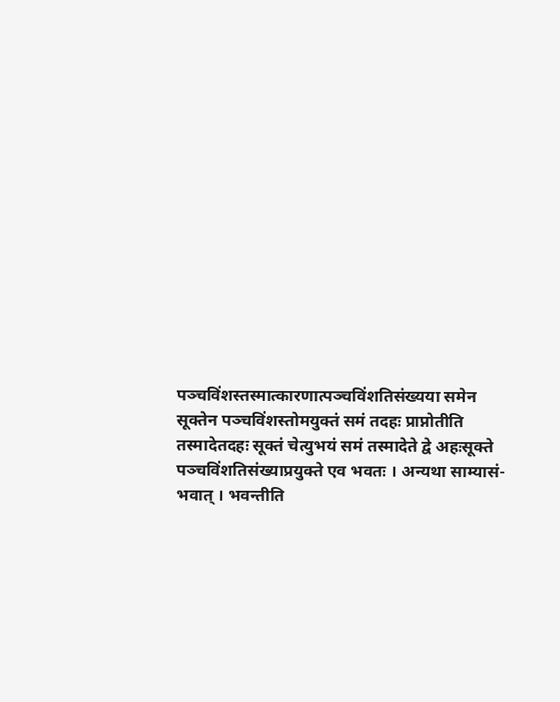पञ्चविंशस्तस्मात्कारणात्पञ्चविंशतिसंख्यया समेन सूक्तेन पञ्चविंशस्तोमयुक्तं समं तदहः प्राप्नोतीति तस्मादेतदहः सूक्तं चेत्युभयं समं तस्मादेते द्वे अहःसूक्ते पञ्चविंशतिसंख्याप्रयुक्ते एव भवतः । अन्यथा साम्यासं- भवात् । भवन्तीति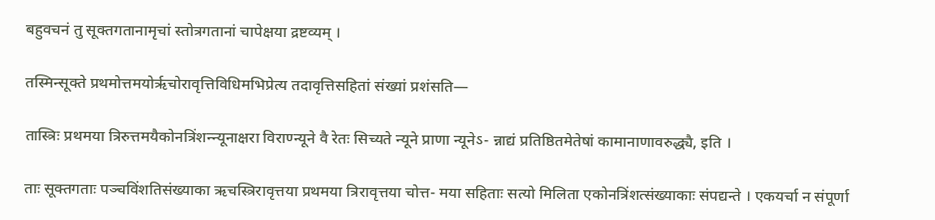बहुवचनं तु सूक्तगतानामृचां स्तोत्रगतानां चापेक्षया द्रष्टव्यम् ।

तस्मिन्सूक्ते प्रथमोत्तमयोर्ऋचोरावृत्तिविधिमभिप्रेत्य तदावृत्तिसहितां संख्यां प्रशंसति—

तास्त्रिः प्रथमया त्रिरुत्तमयैकोनत्रिंशन्न्यूनाक्षरा विराण्न्यूने वै रेतः सिच्यते न्यूने प्राणा न्यूनेऽ- न्नाद्यं प्रतिष्ठितमेतेषां कामानाणावरुद्ध्यै, इति ।

ताः सूक्तगताः पञ्चविंशतिसंख्याका ऋचस्त्रिरावृत्तया प्रथमया त्रिरावृत्तया चोत्त- मया सहिताः सत्यो मिलिता एकोनत्रिंशत्संख्याकाः संपद्यन्ते । एकयर्चा न संपूर्णा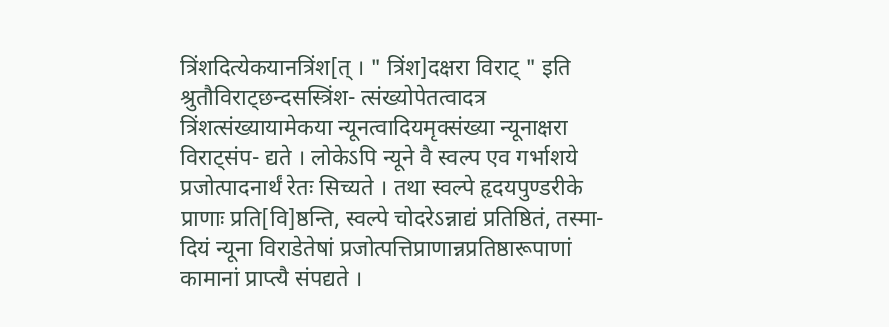त्रिंशदित्येकयानत्रिंश[त् । " त्रिंश]दक्षरा विराट् " इति श्रुतौविराट्छन्दसस्त्रिंश- त्संख्योपेतत्वादत्र त्रिंशत्संख्यायामेकया न्यूनत्वादियमृक्संख्या न्यूनाक्षरा विराट्संप- द्यते । लोकेऽपि न्यूने वै स्वल्प एव गर्भाशये प्रजोत्पादनार्थं रेतः सिच्यते । तथा स्वल्पे हृदयपुण्डरीके प्राणाः प्रति[वि]ष्ठन्ति, स्वल्पे चोदरेऽन्नाद्यं प्रतिष्ठितं, तस्मा- दियं न्यूना विराडेतेषां प्रजोत्पत्तिप्राणान्नप्रतिष्ठारूपाणां कामानां प्राप्त्यै संपद्यते ।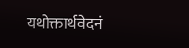यथोक्तार्थवेदनं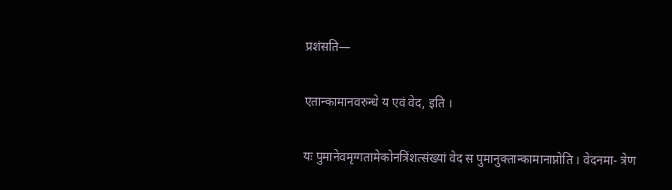प्रशंसति—

एतान्कामानवरुन्धे य एवं वेद, इति ।

यः पुमानेवमृग्गतामेकोनत्रिंशत्संख्यां वेद स पुमानुक्तान्कामानाप्नोति । वेदनमा- त्रेण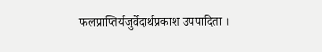फलप्राप्तिर्यजुर्वेदार्थप्रकाश उपपादिता ।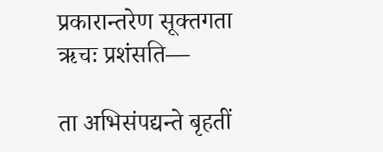प्रकारान्तरेण सूक्तगता ऋचः प्रशंसति—

ता अभिसंपद्यन्ते बृहतीं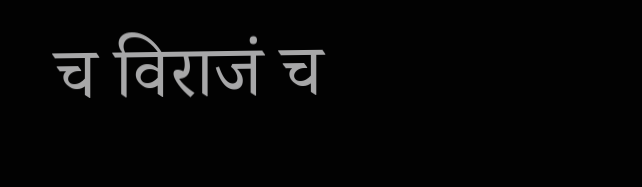च विराजं च